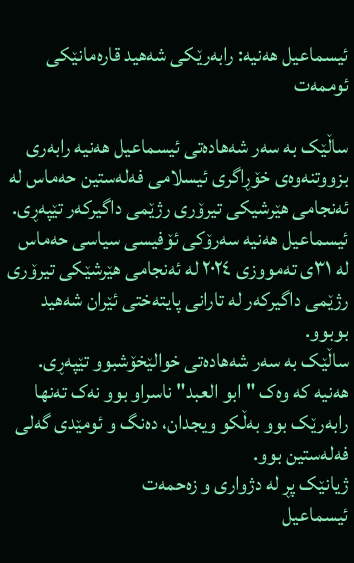ئیسماعیل هەنیە: رابەرێکی شەهید قارەمانێکی ئوممەت

ساڵێک بە سەر شەهادەتی ئیسماعیل هەنیە رابەری بزووتنەوەی خۆڕاگری ئیسلامی فەلەستین حەماس لە ئەنجامی هێرشیکی تیرۆری رژێمی داگیرکەر تێپەڕی.
ئیسماعیل هەنیە سەرۆکی ئۆفیسی سیاسی حەماس لە ٣١ی تەمووزی ٢٠٢٤ لە ئەنجامی هێرشێکی تیرۆری رژێمی داگیرکەر لە تارانی پایتەختی ئێران شەهید بوبوو.
ساڵێک بە سەر شەهادەتی خوالێخۆشبوو تێپەڕی. هەنیە کە وەک "ابو العبد" ناسراو بوو نەک تەنها رابەرێک بوو بەڵکو ویجدان، دەنگ و ئومێدی گەلی فەلەستین بوو.
ژیانێک پڕ لە دژواری و زەحمەت
ئیسماعیل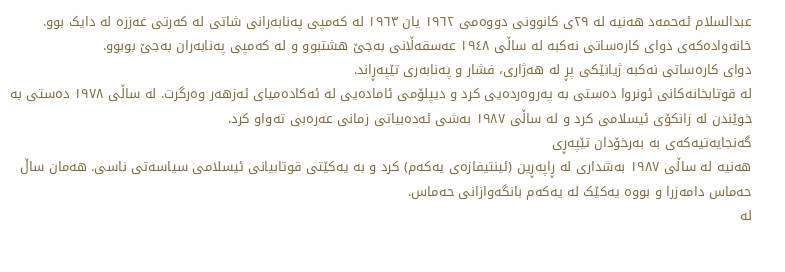عبدالسلام ئەحمەد هەنیە لە ٢٩ی کانوونی دووەمی ١٩٦٢ یان ١٩٦٣ لە کەمپی پەنابەرانی شاتی لە کەرتی غەززە لە دایک بوو. خانەوادەکەی دوای کارەساتی نەکبە لە ساڵی ١٩٤٨ عەسقەڵانی بەجێ هشتبوو و لە کەمپی پەنابەران بەجێ بوبوو.
دوای کارەساتی نەکبە ژیانێکی پڕ لە هەژاری، فشار و پەنابەری تێپەڕاند.
لە قوتابخانەکانی ئونروا دەستی بە پەروەردەیی کرد و دیپلۆمی ئامادەیی لە ئەکادەمیای ئەزهەر وەرگرت. لە ساڵی ١٩٧٨ دەستی بە خوێندن لە زانکۆی ئیسلامی کرد و لە ساڵی ١٩٨٧ بەشی ئەدەبیاتی زمانی عەرەبی تەواو کرد.
گەنجایەتیەکەی بە بەرخۆدان تێپەڕی
هەنیە لە ساڵی ١٩٨٧ بەشداری لە ڕاپەڕین (ئینتیفازەی یەکەم) کرد و بە یەکێتی قوتابیانی ئیسلامی سیاسەتی ناسی. هەمان ساڵ حەماس دامەزرا و بووە یەکێک لە یەکەم بانگەوازانی حەماس.
لە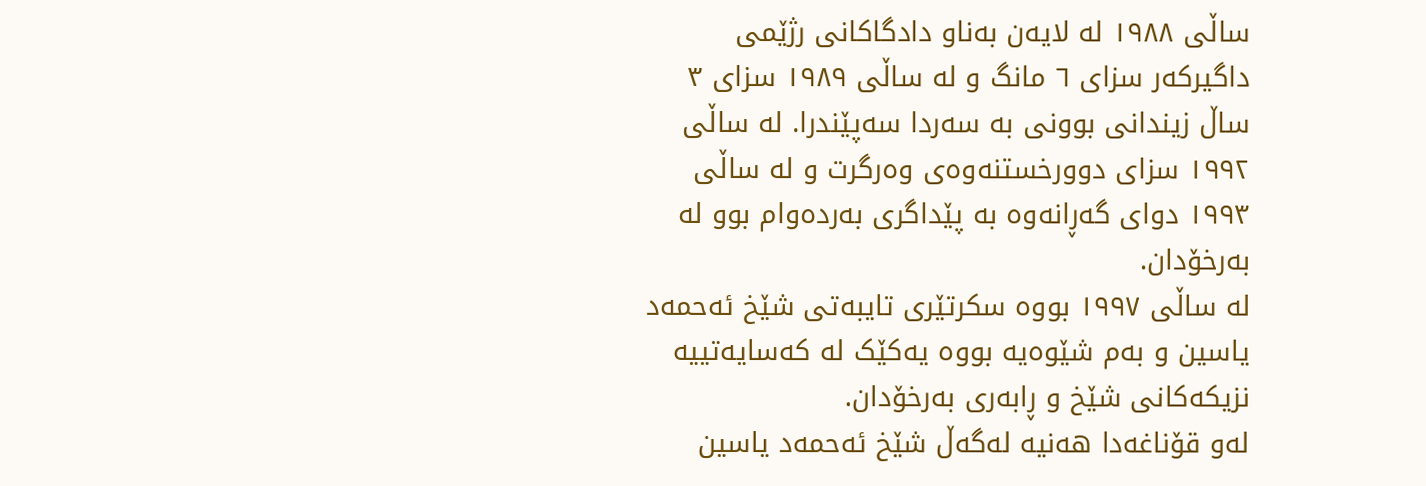ساڵی ١٩٨٨ لە لایەن بەناو دادگاکانی رژێمی داگیرکەر سزای ٦ مانگ و لە ساڵی ١٩٨٩ سزای ٣ ساڵ زیندانی بوونی بە سەردا سەپێندرا. لە ساڵی ١٩٩٢ سزای دوورخستنەوەی وەرگرت و لە ساڵی ١٩٩٣ دوای گەڕانەوە بە پێداگری بەردەوام بوو لە بەرخۆدان.
لە ساڵی ١٩٩٧ بووە سکرتێری تایبەتی شێخ ئەحمەد یاسین و بەم شێوەیە بووە یەکێک لە کەسایەتییە نزیکەکانی شێخ و ڕابەری بەرخۆدان.
لەو قۆناغەدا هەنیە لەگەڵ شێخ ئەحمەد یاسین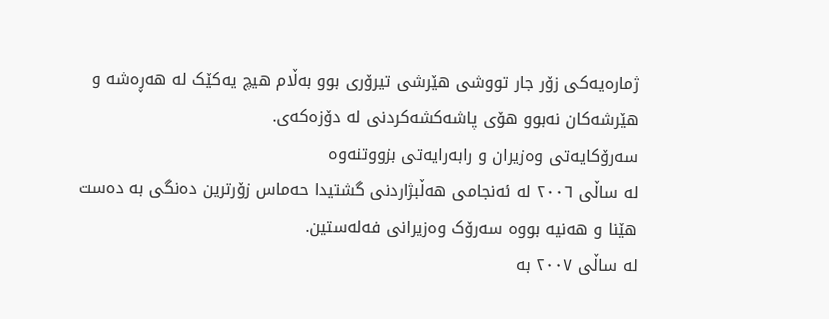ژمارەیەکی زۆر جار تووشی هێرشی تیرۆری بوو بەڵام هیچ یەکێک لە هەڕەشە و هێرشەکان نەبوو هۆی پاشەکشەکردنی لە دۆزەکەی.
سەرۆکایەتی وەزیران و رابەرایەتی بزووتنەوە
لە ساڵی ٢٠٠٦ لە ئەنجامی هەڵبژاردنی گشتیدا حەماس زۆرترین دەنگی بە دەست هێنا و هەنیە بووە سەرۆک وەزیرانی فەلەستین.
لە ساڵی ٢٠٠٧ بە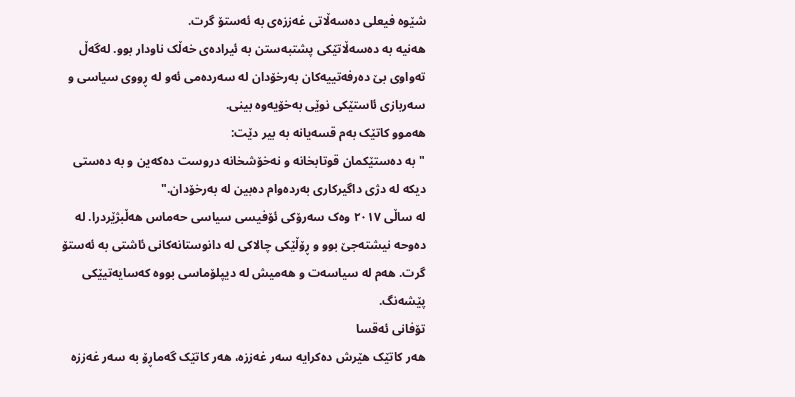شێوە فیعلی دەسەڵاتی غەززەی بە ئەستۆ گرت.
هەنیە بە دەسەڵاتێکی پشتبەستن بە ئیرادەی خەڵک ناودار بوو. لەگەڵ تەواوی بێ دەرفەتییەکان بەرخۆدان لە سەردەمی ئەو لە ڕووی سیاسی و سەربازی ئاستێکی نوێی بەخۆیەوە بینی.
هەموو کاتێک بەم قسەیانە بە بیر دێت:
"بە دەستێکمان قوتابخانە و نەخۆشخانە دروست دەکەین و بە دەستی دیکە لە دژی داگیرکاری بەردەوام دەبین لە بەرخۆدان."
لە ساڵی ٢٠١٧ وەک سەرۆکی ئۆفیسی سیاسی حەماس هەڵبژێردرا. لە دەوحە نیشتەجێ بوو و ڕۆڵێکی چالاکی لە دانوستانەکانی ئاشتی بە ئەستۆ گرت. هەم لە سیاسەت و هەمیش لە دیپلۆماسی بووە کەسایەتیێکی پێشەنگ.
تۆفانی ئەقسا
هەر کاتێک هێرش دەکرایە سەر غەززە، هەر کاتێک گەماڕۆ بە سەر غەززە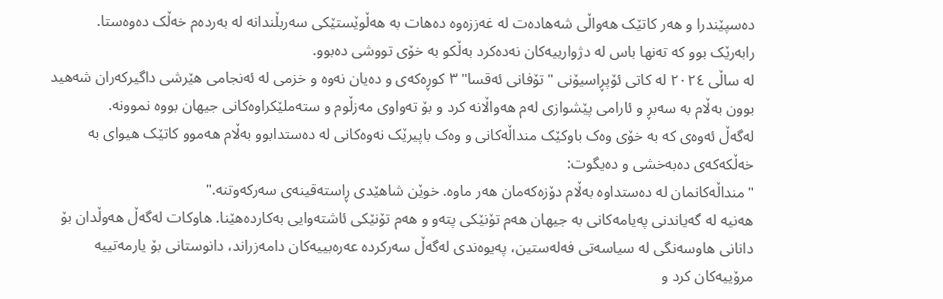دەسپێندرا و هەر کاتێک هەواڵی شەهادەت لە غەززەوە دەهات بە هەڵوێستێکی سەربڵندانە لە بەردەم خەڵک دەوەستا.
رابەرێک بوو کە تەنها باس لە دژوارییەکان نەدەکرد بەڵکو بە خۆی تووشی دەبوو.
لە ساڵی ٢٠٢٤ لە کاتی ئۆپڕاسیۆنی "تۆفانی ئەقسا" ٣ کوڕەکەی و دەیان نەوە و خزمی لە ئەنجامی هێرشی داگیرکەران شەهید بوون بەڵام بە سەبڕ و ئارامی پێشوازی لەم هەواڵانە کرد و بۆ تەواوی مەزڵوم و ستەملێکراوەکانی جیهان بووە نموونە.
لەگەڵ ئەوەی کە بە خۆی وەک باوکێک منداڵەکانی و وەک باپیرێک نەوەکانی لە دەستدابوو بەڵام هەموو کاتێک هیوای بە خەڵکەکەی دەبەخشی و دەیگوت:
"منداڵەکانمان لە دەستداوە بەڵام دۆزەکەمان هەر ماوە. خوێن شاهێدی ڕاستەقینەی سەرکەوتنە."
هەنیە لە گەیاندنی پەیامەکانی بە جیهان هەم تۆنێکی پتەو و هەم تۆنێکی ئاشتەوایی بەکاردەهێنا. هاوکات لەگەڵ هەوڵدان بۆ دانانی هاوسەنگی لە سیاسەتی فەلەستین، پەیوەندی لەگەڵ سەرکردە عەرەبییەکان دامەزراند، دانوستانی بۆ یارمەتییە مرۆییەکان کرد و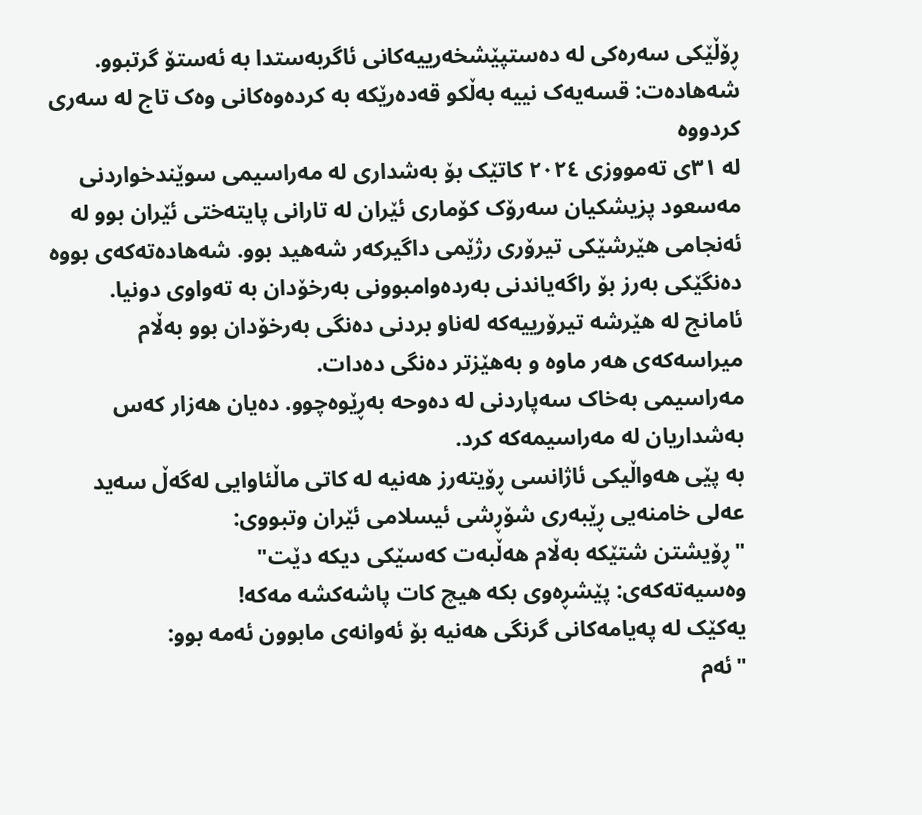ڕۆڵێکی سەرەکی لە دەستپێشخەرییەکانی ئاگربەستدا بە ئەستۆ گرتبوو.
شەهادەت: قسەیەک نییە بەڵکو قەدەرێکە بە کردەوەکانی وەک تاج لە سەری کردووە
لە ٣١ی تەمووزی ٢٠٢٤ کاتێک بۆ بەشداری لە مەراسیمی سوێندخواردنی مەسعود پزیشکیان سەرۆک کۆماری ئێران لە تارانی پایتەختی ئێران بوو لە ئەنجامی هێرشێکی تیرۆری رژێمی داگیرکەر شەهید بوو. شەهادەتەکەی بووە دەنگێکی بەرز بۆ راگەیاندنی بەردەوامبوونی بەرخۆدان بە تەواوی دونیا.
ئامانج لە هێرشە تیرۆرییەکە لەناو بردنی دەنگی بەرخۆدان بوو بەڵام میراسەکەی هەر ماوە و بەهێزتر دەنگی دەدات.
مەراسیمی بەخاک سەپاردنی لە دەوحە بەڕێوەچوو. دەیان هەزار کەس بەشداریان لە مەراسیمەکە کرد.
بە پێی هەواڵیکی ئاژانسی ڕۆیتەرز هەنیە لە کاتی ماڵئاوایی لەگەڵ سەید عەلی خامنەیی ڕێبەری شۆڕشی ئیسلامی ئێران وتبووی:
"ڕۆیشتن شتێکە بەڵام هەڵبەت کەسێکی دیکە دێت"
وەسیەتەکەی: پێشڕەوی بکە هیچ کات پاشەکشە مەکە!
یەکێک لە پەیامەکانی گرنگی هەنیە بۆ ئەوانەی مابوون ئەمە بوو:
"ئەم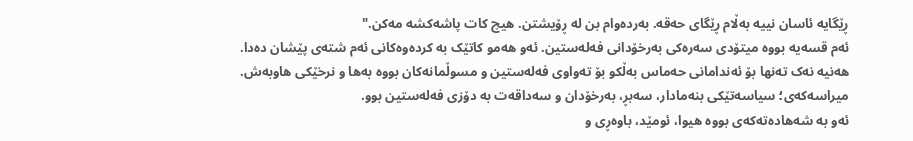ڕێگایە ئاسان نییە بەڵام ڕێگای حەقە. بەردەوام بن لە ڕۆیشتن. هیچ کات پاشەکشە مەکن."
ئەم قسەیە بووە میتۆدی سەرەکی بەرخۆدانی فەلەستین. ئەو هەمو کاتێک بە کردەوەکانی ئەم شتەی پێشان دەدا.
هەنیە نەک تەنها بۆ ئەندامانی حەماس بەڵکو بۆ تەواوی فەلەستین و مسوڵمانەکان بووە بەها و نرخێکی هاوبەش.
میراسەکەی؛ سیاسەتێکی بنەمادار، سەبڕ، بەرخۆدان و سەداقەت بە دۆزی فەلەستین بوو.
ئەو بە شەهادەتەکەی بووە هیوا، ئومێد، باوەڕی و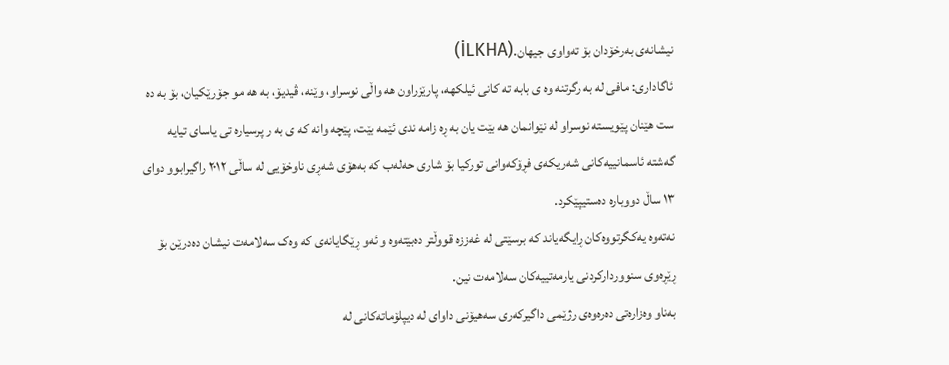نیشانەی بەرخۆدان بۆ تەواوی جیهان.(İLKHA)
ئاگاداری: مافی له به رگرتنه وه ی بابه ته كانی ئیلكھه، پارێزراون ھه واڵی نوسراو، وێنه، ڤیدیۆ، به ھه مو جۆرێكیان، بۆ به ده ست ھێنان پێویسته نوسراو له نێوانمان ھه بێت یان به ڕه زامه ندی ئێمه بێت، پێچه وانه كه ی به ر پرسیاره تی یاسای تیایه
گەشتە ئاسمانییەکانی شەریکەی فڕۆکەوانی تورکیا بۆ شاری حەلەب کە بەهۆی شەڕی ناوخۆیی لە ساڵی ٢٠١٢ راگیرابوو دوای ١٣ ساڵ دووبارە دەستیپێکرد.
نەتەوە یەکگرتووەکان ڕایگەیاند کە برسێتی لە غەززە قووڵتر دەبێتەوە و ئەو ڕێگایانەی کە وەک سەلامەت نیشان دەدرێن بۆ ڕێڕەوی سنووردارکردنی یارمەتییەکان سەلامەت نین.
بەناو وەزارەتی دەرەوەی رژێمی داگیرکەری سەهیۆنی داوای لە دیپلۆماتەکانی لە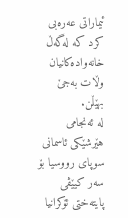ئیماراتی عەرەبی کرد کە لەگەڵ خانەوادەکانیان وڵات بەجێ بهێڵن.
لە ئەنجامی هێرشێکی ئاسمانی سوپای رووسیا بۆ سەر کیێڤی پایتەختی ئۆکرانیا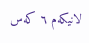لانیکەم ٦ کەس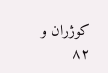کوژران و ٨٢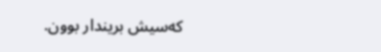کەسیش بریندار بوون.